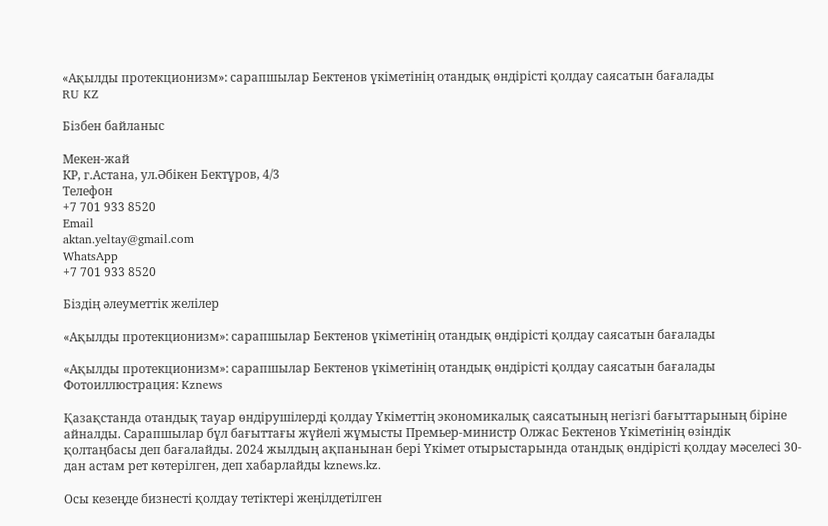«Ақылды протекционизм»: сарапшылар Бектенов үкіметінің отандық өндірісті қолдау саясатын бағалады
RU KZ

Бізбен байланыс

Мекен-жай
КР, г.Астана, ул.Әбікен Бектұров, 4/3
Телефон
+7 701 933 8520
Email
aktan.yeltay@gmail.com
WhatsApp
+7 701 933 8520

Біздің әлеуметтік желілер

«Ақылды протекционизм»: сарапшылар Бектенов үкіметінің отандық өндірісті қолдау саясатын бағалады

«Ақылды протекционизм»: сарапшылар Бектенов үкіметінің отандық өндірісті қолдау саясатын бағалады
Фотоиллюстрация: Kznews

Қазақстанда отандық тауар өндірушілерді қолдау Үкіметтің экономикалық саясатының негізгі бағыттарының біріне айналды. Сарапшылар бұл бағыттағы жүйелі жұмысты Премьер-министр Олжас Бектенов Үкіметінің өзіндік қолтаңбасы деп бағалайды. 2024 жылдың ақпанынан бері Үкімет отырыстарында отандық өндірісті қолдау мәселесі 30-дан астам рет көтерілген, деп хабарлайды kznews.kz.

Осы кезеңде бизнесті қолдау тетіктері жеңілдетілген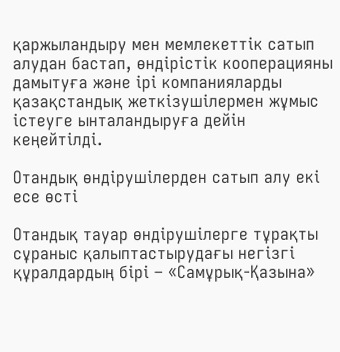қаржыландыру мен мемлекеттік сатып алудан бастап, өндірістік кооперацияны дамытуға және ірі компанияларды қазақстандық жеткізушілермен жұмыс істеуге ынталандыруға дейін кеңейтілді.

Отандық өндірушілерден сатып алу екі есе өсті

Отандық тауар өндірушілерге тұрақты сұраныс қалыптастырудағы негізгі құралдардың бірі – «Самұрық-Қазына»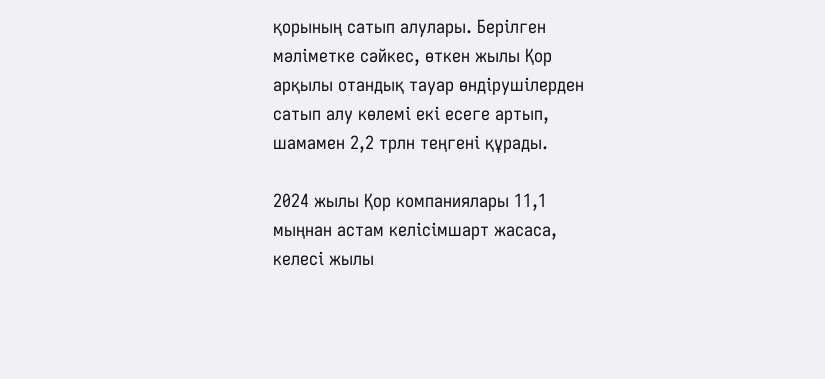қорының сатып алулары. Берілген мәліметке сәйкес, өткен жылы Қор арқылы отандық тауар өндірушілерден сатып алу көлемі екі есеге артып, шамамен 2,2 трлн теңгені құрады.

2024 жылы Қор компаниялары 11,1 мыңнан астам келісімшарт жасаса, келесі жылы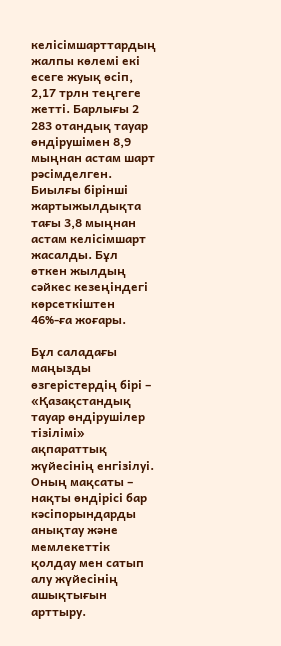келісімшарттардың жалпы көлемі екі есеге жуық өсіп, 2,17 трлн теңгеге жетті. Барлығы 2 283 отандық тауар өндірушімен 8,9 мыңнан астам шарт рәсімделген. Биылғы бірінші жартыжылдықта тағы 3,8 мыңнан астам келісімшарт жасалды. Бұл өткен жылдың сәйкес кезеңіндегі көрсеткіштен 46%-ға жоғары.

Бұл саладағы маңызды өзгерістердің бірі – «Қазақстандық тауар өндірушілер тізілімі» ақпараттық жүйесінің енгізілуі. Оның мақсаты – нақты өндірісі бар кәсіпорындарды анықтау және мемлекеттік қолдау мен сатып алу жүйесінің ашықтығын арттыру.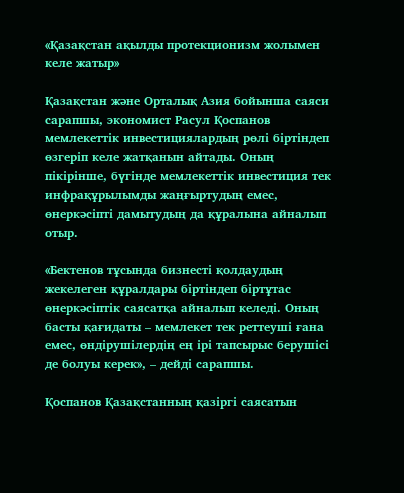«Қазақстан ақылды протекционизм жолымен келе жатыр»

Қазақстан және Орталық Азия бойынша саяси сарапшы, экономист Расул Қоспанов мемлекеттік инвестициялардың рөлі біртіндеп өзгеріп келе жатқанын айтады. Оның пікірінше, бүгінде мемлекеттік инвестиция тек инфрақұрылымды жаңғыртудың емес, өнеркәсіпті дамытудың да құралына айналып отыр.

«Бектенов тұсында бизнесті қолдаудың жекелеген құралдары біртіндеп біртұтас өнеркәсіптік саясатқа айналып келеді. Оның басты қағидаты – мемлекет тек реттеуші ғана емес, өндірушілердің ең ірі тапсырыс берушісі де болуы керек», – дейді сарапшы.

Қоспанов Қазақстанның қазіргі саясатын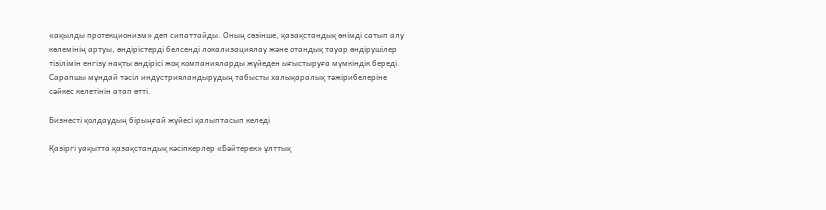«ақылды протекционизм» деп сипаттайды. Оның сөзінше, қазақстандық өнімді сатып алу көлемінің артуы, өндірістерді белсенді локализациялау және отандық тауар өндірушілер тізілімін енгізу нақты өндірісі жоқ компанияларды жүйеден ығыстыруға мүмкіндік береді. Сарапшы мұндай тәсіл индустрияландырудың табысты халықаралық тәжірибелеріне сәйкес келетінін атап өтті.

Бизнесті қолдаудың бірыңғай жүйесі қалыптасып келеді

Қазіргі уақытта қазақстандық кәсіпкерлер «Бәйтерек» ұлттық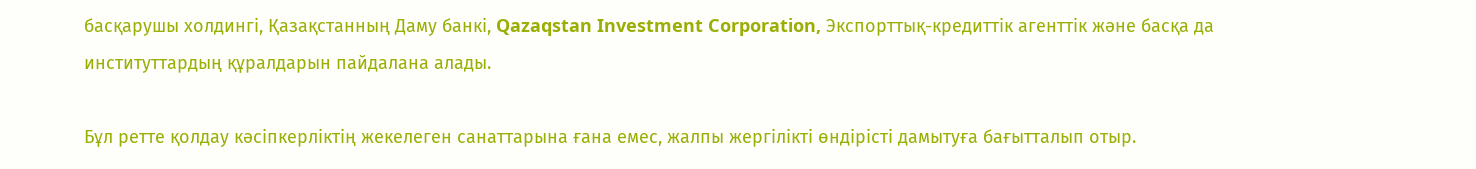басқарушы холдингі, Қазақстанның Даму банкі, Qazaqstan Investment Corporation, Экспорттық-кредиттік агенттік және басқа да институттардың құралдарын пайдалана алады.

Бұл ретте қолдау кәсіпкерліктің жекелеген санаттарына ғана емес, жалпы жергілікті өндірісті дамытуға бағытталып отыр.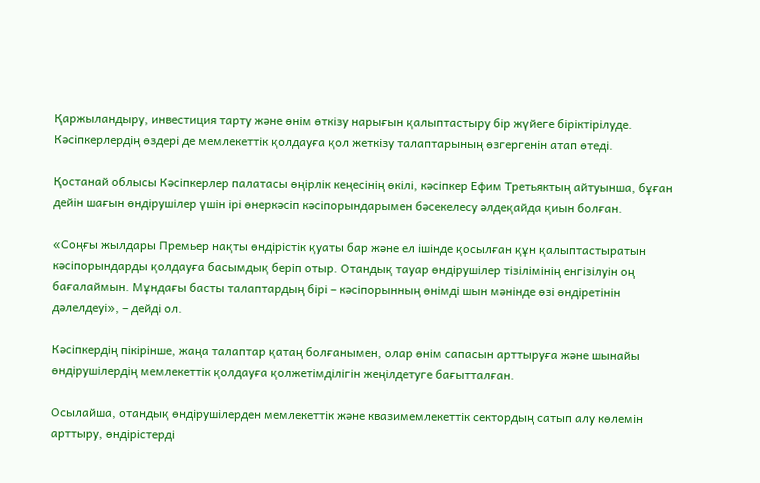Қаржыландыру, инвестиция тарту және өнім өткізу нарығын қалыптастыру бір жүйеге біріктірілуде. Кәсіпкерлердің өздері де мемлекеттік қолдауға қол жеткізу талаптарының өзгергенін атап өтеді.

Қостанай облысы Кәсіпкерлер палатасы өңірлік кеңесінің өкілі, кәсіпкер Ефим Третьяктың айтуынша, бұған дейін шағын өндірушілер үшін ірі өнеркәсіп кәсіпорындарымен бәсекелесу әлдеқайда қиын болған.

«Соңғы жылдары Премьер нақты өндірістік қуаты бар және ел ішінде қосылған құн қалыптастыратын кәсіпорындарды қолдауға басымдық беріп отыр. Отандық тауар өндірушілер тізілімінің енгізілуін оң бағалаймын. Мұндағы басты талаптардың бірі – кәсіпорынның өнімді шын мәнінде өзі өндіретінін дәлелдеуі», – дейді ол.

Кәсіпкердің пікірінше, жаңа талаптар қатаң болғанымен, олар өнім сапасын арттыруға және шынайы өндірушілердің мемлекеттік қолдауға қолжетімділігін жеңілдетуге бағытталған.

Осылайша, отандық өндірушілерден мемлекеттік және квазимемлекеттік сектордың сатып алу көлемін арттыру, өндірістерді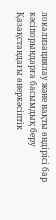локализациялау және нақты өндірісі бар кәсіпорындарға басымдық беру Қазақстандағы өнеркәсіптік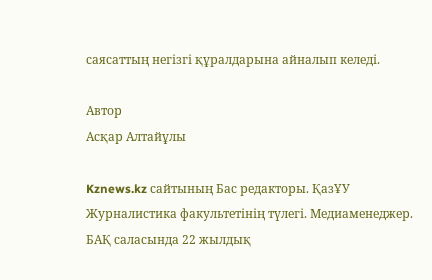саясаттың негізгі құралдарына айналып келеді.

Автор
Асқар Алтайұлы

Kznews.kz сайтының Бас редакторы. ҚазҰУ Журналистика факультетінің түлегі. Медиаменеджер. БАҚ саласында 22 жылдық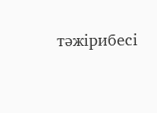тәжірибесі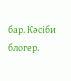бар. Кәсіби блогер.